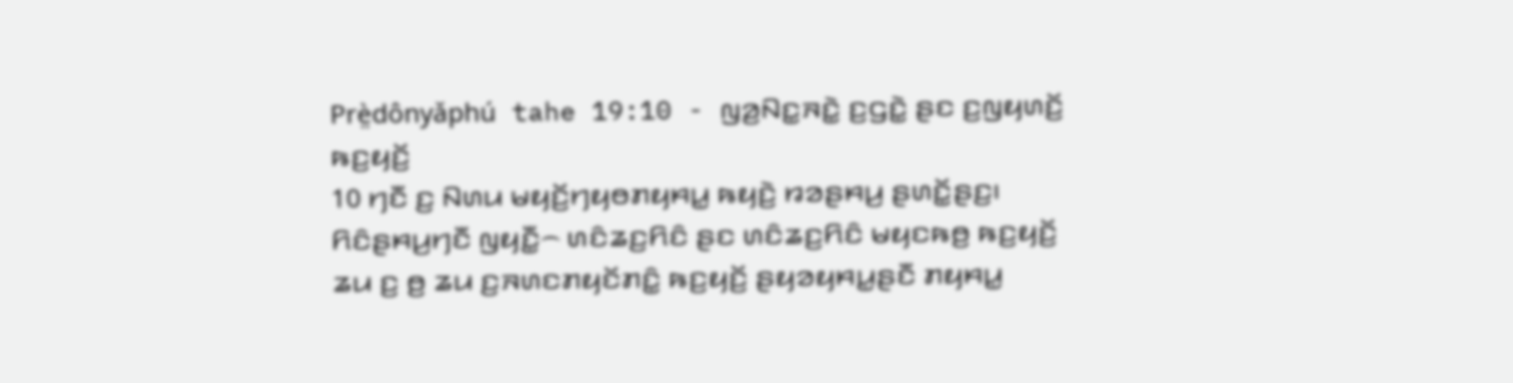Prè̤dônyǎphú tahe 19:10 - ꤜꤤ꤬ꤡꤢ꤭ꤏꤢꤧ꤭ ꤢ꤬ꤞꤢꤧ꤭ ꤔꤢ ꤢ꤬ꤜꤟꤛꤢꤩ꤬ ꤒꤢ꤬ꤟꤢꤩ꤬
10 ꤚꤢꤪ ꤢ꤬ ꤡꤛꤣ ꤗꤟꤢꤩ꤬ꤚꤟꤥꤊꤟꤌꤣ꤭ ꤒꤟꤢꤧ꤬ ꤙꤤꤔꤌꤣ꤬ ꤔꤛꤢꤩ꤭ꤔꤢ꤬꤯ ꤖꤢꤨꤔꤌꤣ꤬ꤚꤢꤪ ꤜꤟꤢꤪ꤭꤮ ꤛꤢꤨꤘꤢ꤬ꤖꤢꤨ ꤔꤢ ꤛꤢꤨꤘꤢ꤬ꤖꤢꤨ ꤗꤟꤢꤒꤥ꤬ ꤒꤢ꤬ꤟꤢꤩ꤬ ꤘꤣ ꤢ꤬ ꤥ꤬ ꤘꤣ ꤢ꤬ꤏꤛꤢꤊꤟꤢꤩꤊꤢꤨ꤭ ꤒꤢ꤬ꤟꤢꤩ꤬ ꤔꤟꤤꤟꤌꤣ꤭ꤔꤢꤪ ꤊꤟꤌꤣ꤭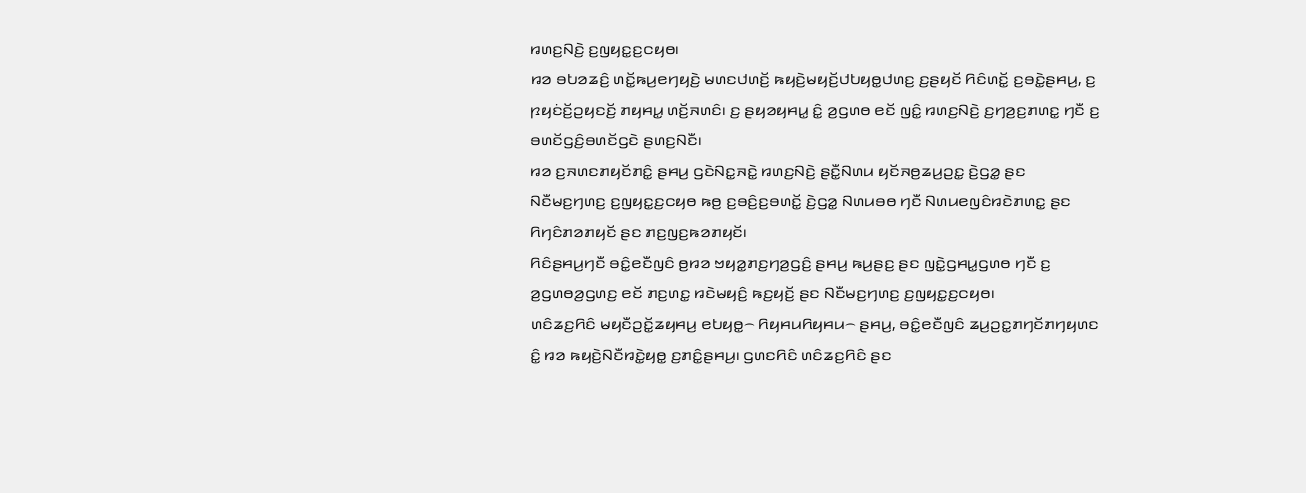ꤙꤛꤢ꤬ꤡꤢꤧ꤬ ꤢ꤬ꤜꤟꤢ꤭ꤢ꤬ꤍꤟꤥ꤯
ꤙꤤ ꤋꤝꤤꤘꤢꤨ꤬ ꤛꤢꤩ꤭ꤒꤣ꤬ꤕꤚꤟꤢꤧ꤬ ꤗꤛꤢꤓꤛꤢꤩ꤬ ꤒꤟꤢꤧ꤬ꤗꤟꤢꤩ꤬ꤓꤝꤟꤥ꤭ꤓꤛꤢ꤬ ꤢ꤬ꤔꤟꤢꤩ ꤖꤢꤨꤛꤢꤩ꤭ ꤢ꤬ꤋꤢꤧ꤭ꤔꤌꤣ꤬, ꤢ꤬ ꤐꤟꤢꤦꤢꤩ꤬ꤑꤟꤢꤢꤩ꤬ ꤊꤟꤌꤣ꤭ ꤛꤢꤩ꤬ꤏꤛꤢꤨ꤯ ꤢ꤬ ꤔꤟꤤꤟꤌꤣ꤭ ꤢꤨ꤭ ꤤ꤬ꤞꤛꤥ ꤕꤢꤩ ꤜꤢꤨ꤭ ꤙꤛꤢ꤬ꤡꤢꤧ꤬ ꤢ꤬ꤚꤤ꤬ꤢ꤬ꤊꤛꤢ꤭ ꤚꤢꤪ ꤢ꤬ ꤋꤛꤢꤩꤞꤢꤨ꤬ꤋꤛꤢꤩꤞꤢꤧ ꤔꤛꤢ꤬ꤡꤢꤪ꤯
ꤙꤤ ꤢ꤬ꤏꤛꤢꤊꤟꤢꤩꤊꤢꤨ꤭ ꤔꤌꤣ꤬ ꤞꤢꤧꤡꤢ꤭ꤏꤢꤧ꤭ ꤙꤛꤢ꤬ꤡꤢꤧ꤬ ꤔꤢꤪ꤭ꤡꤛꤣ ꤟꤢꤩꤏꤥ꤬ꤘꤣ꤬ꤑꤢ꤭ ꤢꤧ꤬ꤞꤤ꤭ ꤔꤢ ꤡꤢꤪꤗꤢ꤬ꤚꤛꤢ꤬ ꤢ꤬ꤜꤟꤢ꤭ꤢ꤬ꤍꤟꤥ ꤒꤥ꤬ ꤢ꤬ꤋꤢꤨ꤬ꤢ꤬ꤋꤛꤢꤩ꤭ ꤢꤧ꤬ꤞꤤ꤭ ꤡꤛꤣꤋꤥ ꤚꤢꤪ ꤡꤛꤣꤕꤜꤢꤨꤙꤢꤧꤊꤛꤢ꤭ ꤔꤢ ꤖꤚꤢꤨꤊꤤꤊꤟꤢꤩ ꤔꤢ ꤊꤢ꤬ꤜꤢ꤬ꤒꤤꤊꤟꤢꤩ꤯
ꤖꤢꤨꤔꤌꤣ꤬ꤚꤢꤪ ꤋꤢꤨ꤭ꤕꤢꤪꤜꤢꤨ ꤥ꤬ꤙꤤ ꤠꤟꤤ꤭ꤊꤢ꤬ꤚꤤ꤬ꤞꤢꤨ꤬ ꤔꤌꤣ꤬ ꤒꤣ꤬ꤔꤢ꤬ ꤔꤢ ꤜꤢꤧ꤭ꤞꤌꤣ꤭ꤞꤛꤥ ꤚꤢꤪ ꤢ꤬ ꤤ꤬ꤞꤛꤥꤤ꤬ꤞꤛꤢ꤬ ꤕꤢꤩ ꤊꤢ꤬ꤛꤢ꤭ ꤙꤢꤧꤗꤟꤢꤨ꤬ ꤒꤢ꤬ꤟꤢꤩ꤬ ꤔꤢ ꤡꤢꤪꤗꤢ꤬ꤚꤛꤢ꤬ ꤢ꤬ꤜꤟꤢ꤭ꤢ꤬ꤍꤟꤥ꤯
ꤛꤢꤨꤘꤢ꤬ꤖꤢꤨ ꤗꤟꤢꤪꤑꤢꤩ꤭ꤘꤟꤌꤣ꤬ ꤕꤝꤟꤥ꤭꤮ ꤖꤟꤌꤣꤖꤟꤌꤣ꤮ ꤔꤌꤣ꤬, ꤋꤢꤨ꤭ꤕꤢꤪꤜꤢꤨ ꤘꤣ꤬ꤑꤢ꤭ꤊꤚꤢꤩꤊꤚꤟꤛꤢ ꤢꤨ꤭ ꤙꤤ ꤒꤟꤢꤧ꤬ꤡꤢꤪꤙꤢꤧ꤭ꤟꤥ꤭ ꤢ꤬ꤊꤢꤨ꤭ꤔꤌꤣ꤬꤯ ꤞꤛꤢꤖꤢꤨ ꤛꤢꤨꤘꤢ꤬ꤖꤢꤨ ꤔꤢ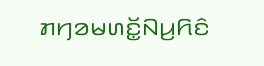ꤊꤚꤤꤗꤛꤢꤩ꤭ꤡꤣ꤬ꤖꤢꤨ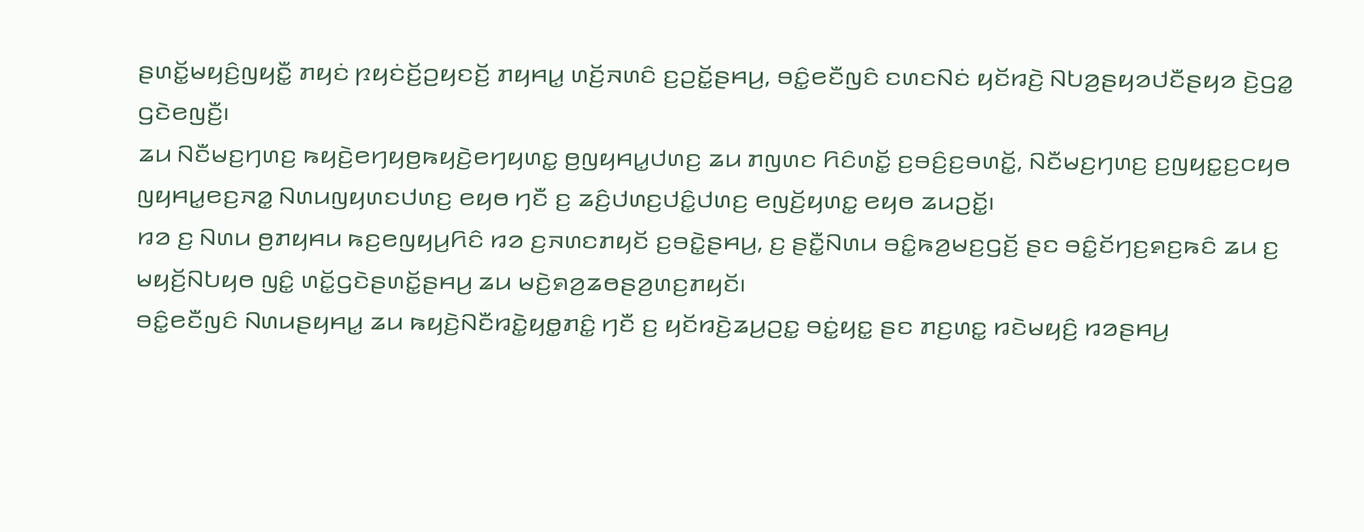ꤔꤛꤢꤩ꤭ꤗꤟꤢꤨ꤬ꤜꤟꤢꤪ꤭ ꤊꤟꤢꤦ ꤐꤟꤢꤦꤢꤩ꤬ꤑꤟꤢꤢꤩ꤬ ꤊꤟꤌꤣ꤭ ꤛꤢꤩ꤬ꤏꤛꤢꤨ ꤢ꤬ꤑꤢꤩ꤭ꤔꤌꤣ꤬, ꤋꤢꤨ꤭ꤕꤢꤪꤜꤢꤨ ꤢꤛꤢꤡꤢꤦ ꤟꤢꤩꤙꤢꤧ꤬ ꤡꤝꤤ꤬ꤔꤟꤤꤓꤢꤪꤔꤟꤤ ꤢꤧ꤬ꤞꤤ꤭ ꤞꤢꤧꤕꤜꤢꤪ꤬꤯
ꤘꤣ ꤡꤢꤪꤗꤢ꤬ꤚꤛꤢ꤬ ꤒꤟꤢꤧ꤬ꤕꤚꤟꤥ꤬ꤒꤟꤢꤧ꤬ꤕꤚꤟꤛꤢ꤭ ꤥ꤬ꤜꤟꤌꤣ꤭ꤓꤛꤢ꤬ ꤘꤣ ꤊꤜꤛꤢ ꤖꤢꤨꤛꤢꤩ꤭ ꤢ꤬ꤋꤢꤨ꤬ꤢ꤬ꤋꤛꤢꤩ꤭, ꤡꤢꤪꤗꤢ꤬ꤚꤛꤢ꤬ ꤢ꤬ꤜꤟꤢ꤭ꤢ꤬ꤍꤟꤥ ꤜꤟꤌꤣ꤭ꤕꤢ꤬ꤏꤤ꤭ ꤡꤛꤣꤜꤟꤛꤢꤓꤛꤢ꤬ ꤕꤟꤥ ꤚꤢꤪ ꤢ꤬ ꤘꤢꤨ꤬ꤓꤛꤢ꤬ꤓꤢꤨ꤭ꤓꤛꤢ꤬ ꤕꤜꤢꤩ꤬ꤟꤛꤢ꤭ ꤕꤟꤥ ꤘꤣꤑꤢꤩ꤭꤯
ꤙꤤ ꤢ꤬ ꤡꤛꤣ ꤥ꤬ꤊꤟꤌꤣ ꤒꤢ꤬ꤕꤜꤟꤣ꤬ꤖꤢꤨ ꤙꤤ ꤢ꤬ꤏꤛꤢꤊꤟꤢꤩ ꤢ꤬ꤋꤢꤧ꤭ꤔꤌꤣ꤬, ꤢ꤬ ꤔꤢꤪ꤭ꤡꤛꤣ ꤋꤢꤨ꤭ꤒꤤ꤬ꤗꤢ꤬ꤞꤢꤩ꤬ ꤔꤢ ꤋꤢꤨ꤭ꤢꤩꤚꤢ꤬ꤎꤢ꤬ꤒꤢꤨ ꤘꤣ ꤢ꤬ ꤗꤟꤢꤩ꤬ꤡꤝꤟꤥ ꤜꤢꤨ꤭ ꤛꤢꤩ꤭ꤞꤢꤧꤔꤛꤢꤩ꤭ꤔꤌꤣ꤬ ꤘꤣ ꤗꤢꤧ꤬ꤎꤤ꤬ꤘꤥꤔꤤ꤬ꤛꤢ꤬ꤊꤟꤢꤩ꤯
ꤋꤢꤨ꤭ꤕꤢꤪꤜꤢꤨ ꤡꤛꤣꤔꤟꤌꤣ꤭ ꤘꤣ ꤒꤟꤢꤧ꤬ꤡꤢꤪꤙꤢꤧ꤭ꤟꤥ꤭ꤊꤢꤨ꤭ ꤚꤢꤪ ꤢ꤬ ꤟꤢꤩꤙꤢꤧ꤬ꤘꤣ꤬ꤑꤢ꤭ ꤋꤢꤦ꤭ꤟꤢ꤭ ꤔꤢ ꤊꤢ꤬ꤛꤢ꤭ ꤙꤢꤧꤗꤟꤢꤨ꤬ ꤙꤤꤔꤌꤣ꤬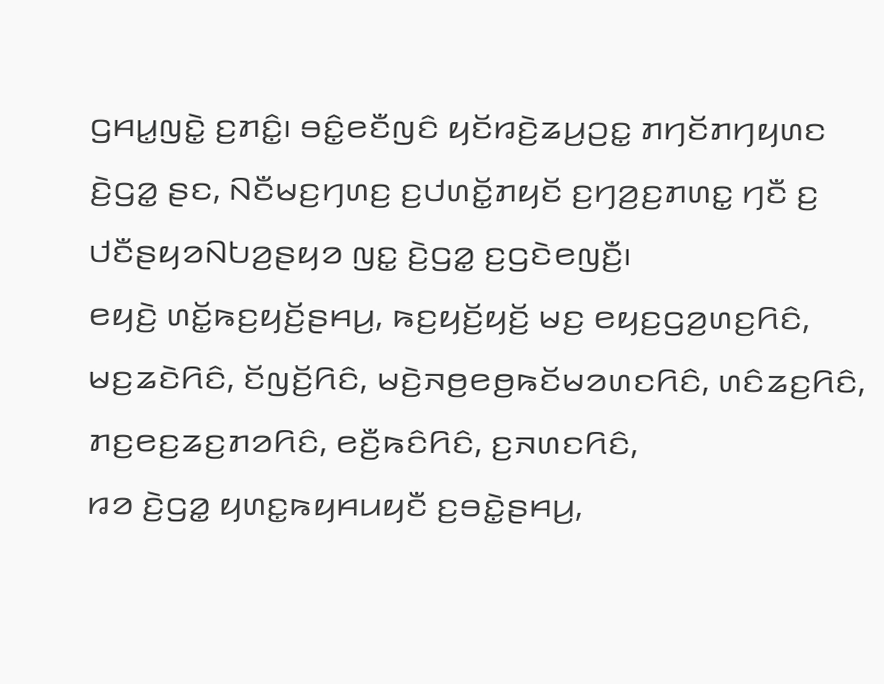ꤞꤌꤣ꤭ꤜꤢꤧ꤭ ꤢ꤬ꤊꤢꤨ꤭꤯ ꤋꤢꤨ꤭ꤕꤢꤪꤜꤢꤨ ꤟꤢꤩꤙꤢꤧ꤬ꤘꤣ꤬ꤑꤢ꤭ ꤊꤚꤢꤩꤊꤚꤟꤛꤢ ꤢꤧ꤬ꤞꤤ꤭ ꤔꤢ, ꤡꤢꤪꤗꤢ꤬ꤚꤛꤢ꤬ ꤢ꤬ꤓꤛꤢꤩ꤭ꤊꤟꤢꤩ ꤢ꤬ꤚꤤ꤬ꤢ꤬ꤊꤛꤢ꤭ ꤚꤢꤪ ꤢ꤬ ꤓꤢꤪꤔꤟꤤꤡꤝꤤ꤬ꤔꤟꤤ ꤜꤢ꤭ ꤢꤧ꤬ꤞꤤ꤭ ꤢ꤬ꤞꤢꤧꤕꤜꤢꤪ꤬꤯
ꤕꤟꤢꤧ꤬ ꤛꤢꤩ꤭ꤒꤢ꤬ꤟꤢꤩ꤬ꤔꤌꤣ꤬, ꤒꤢ꤬ꤟꤢꤩ꤬ꤟꤢꤩ꤬ ꤗꤢ꤬ ꤕꤟꤢ꤬ꤞꤤ꤬ꤛꤢ꤬ꤖꤢꤨ, ꤗꤢ꤬ꤘꤢꤧꤖꤢꤨ, ꤢꤩꤜꤢꤩ꤬ꤖꤢꤨ, ꤗꤢꤧ꤬ꤏꤥ꤬ꤕꤥ꤬ꤒꤢꤩꤗꤤꤛꤢꤖꤢꤨ, ꤛꤢꤨꤘꤢ꤬ꤖꤢꤨ, ꤊꤢ꤬ꤕꤢ꤬ꤘꤢ꤬ꤊꤤꤖꤢꤨ, ꤕꤢꤪ꤬ꤒꤢꤨꤖꤢꤨ, ꤢ꤬ꤏꤛꤢꤖꤢꤨ,
ꤙꤤ ꤢꤧ꤬ꤞꤤ꤭ ꤟꤛꤢ꤭ꤒꤟꤌꤣꤟꤢꤪ ꤢ꤬ꤋꤢꤧ꤭ꤔꤌꤣ꤬,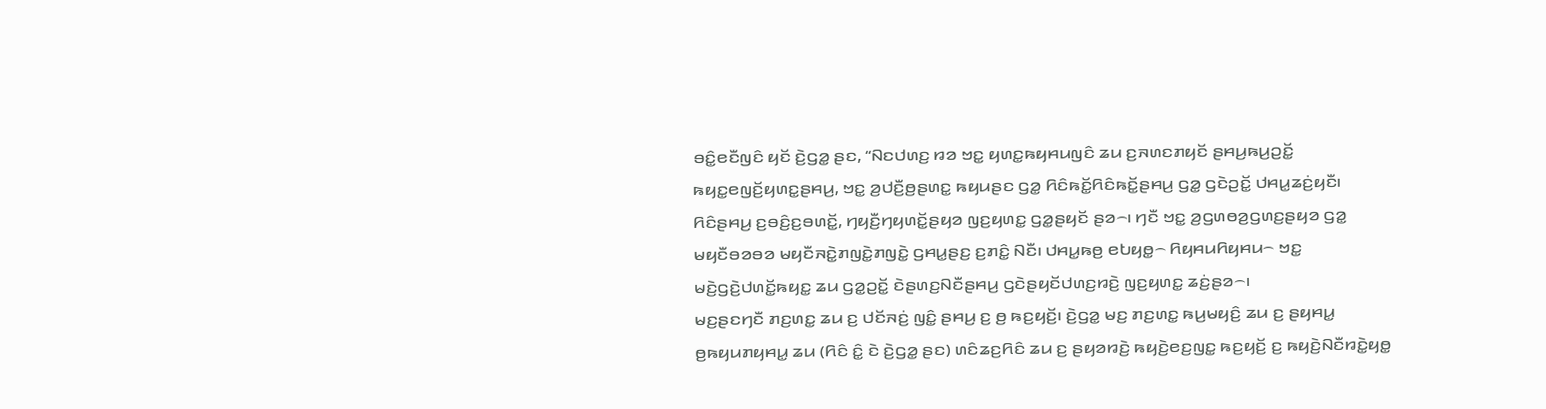ꤋꤢꤨ꤭ꤕꤢꤪꤜꤢꤨ ꤟꤢꤩ ꤢꤧ꤬ꤞꤤ꤭ ꤔꤢ, “ꤡꤢꤓꤛꤢ꤬ ꤙꤤ ꤠꤢ꤭ ꤟꤛꤢ꤭ꤒꤟꤌꤣꤜꤢꤨ ꤘꤣ ꤢ꤬ꤏꤛꤢꤊꤟꤢꤩ ꤔꤌꤣ꤬ꤒꤣ꤬ꤑꤢꤩ꤭ ꤒꤟꤢ꤭ꤕꤜꤢꤩ꤬ꤟꤛꤢ꤭ꤔꤌꤣ꤬, ꤠꤢ꤭ ꤤ꤬ꤓꤢꤪ꤬ꤥ꤬ꤔꤛꤢ꤭ ꤒꤟꤣꤔꤢ ꤞꤤ꤭ ꤖꤢꤨꤒꤢꤩ꤭ꤖꤢꤨꤒꤢꤩ꤭ꤔꤌꤣ꤬ ꤞꤤ꤭ ꤞꤢꤧꤑꤢꤩ꤭ ꤓꤌꤣ꤭ꤘꤢꤦ꤬ꤟꤢꤪ꤯
ꤖꤢꤨꤔꤌꤣ꤬ ꤢ꤬ꤋꤢꤨ꤬ꤢ꤬ꤋꤛꤢꤩ꤭, ꤚꤟꤢꤪ꤬ꤚꤟꤛꤢꤩ꤭ꤔꤟꤤ ꤜꤢ꤬ꤟꤛꤢ꤭ ꤞꤤ꤭ꤔꤟꤢꤩ ꤔꤤ꤮꤯ ꤚꤢꤪ ꤠꤢ꤭ ꤤ꤬ꤞꤛꤥꤤ꤬ꤞꤛꤢ꤬ꤔꤟꤤ ꤞꤤ꤭ ꤗꤟꤢꤪꤋꤤꤋꤤ ꤗꤟꤢꤪꤏꤢꤧ꤭ꤊꤜꤢꤧ꤭ꤊꤜꤢꤧ꤭ ꤞꤌꤣ꤭ꤔꤢ꤬ ꤢ꤬ꤊꤢꤨ꤭ ꤡꤢꤪ꤯ ꤓꤌꤣ꤭ꤒꤥ꤬ ꤕꤝꤟꤥ꤭꤮ ꤖꤟꤌꤣꤖꤟꤌꤣ꤮ ꤠꤢ꤭ ꤗꤢꤧ꤬ꤞꤢꤧ꤬ꤓꤛꤢꤩ꤭ꤒꤟꤢ꤭ ꤘꤣ ꤞꤤ꤭ꤑꤢꤩ꤭ ꤢꤧꤔꤛꤢ꤬ꤡꤢꤪꤔꤌꤣ꤬ ꤞꤢꤧꤔꤟꤢꤩꤓꤛꤢ꤬ꤙꤢꤧ꤬ ꤜꤢ꤬ꤟꤛꤢ꤭ ꤘꤢꤦ꤬ꤔꤤ꤮꤯
ꤗꤢ꤬ꤔꤢꤚꤢꤪ ꤊꤢ꤬ꤛꤢ꤭ ꤘꤣ ꤢ꤬ ꤓꤢꤩꤏꤢꤦ꤬ ꤜꤢꤨ꤭ ꤔꤌꤣ꤬ ꤢ꤬ ꤥ꤬ ꤒꤢ꤬ꤟꤢꤩ꤬꤯ ꤢꤧ꤬ꤞꤤ꤭ ꤗꤢ꤬ ꤊꤢ꤬ꤛꤢ꤭ ꤒꤣ꤬ꤗꤟꤢꤨ꤬ ꤘꤣ ꤢ꤬ ꤔꤟꤌꤣ꤭ ꤥ꤬ꤒꤟꤣꤊꤟꤌꤣ꤭ ꤘꤣ (ꤖꤢꤨ ꤢꤨ꤭ ꤢꤧ ꤢꤧ꤬ꤞꤤ꤭ ꤔꤢ) ꤛꤢꤨꤘꤢ꤬ꤖꤢꤨ ꤘꤣ ꤢ꤬ ꤔꤟꤤꤙꤢꤧ꤬ ꤒꤟꤢꤧ꤬ꤕꤢ꤬ꤜꤢ꤭ ꤒꤢ꤬ꤟꤢꤩ꤬ ꤢ꤬ ꤒꤟꤢꤧ꤬ꤡꤢꤪꤙꤢꤧ꤭ꤟꤥ꤭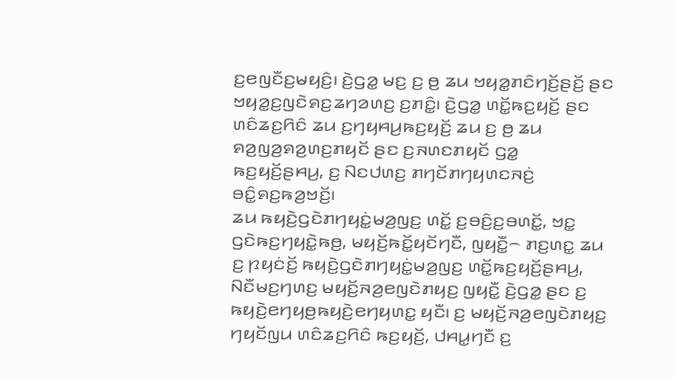ꤢ꤬ꤕꤜꤢꤪꤢ꤬ꤗꤟꤢꤨ꤬꤯ ꤢꤧ꤬ꤞꤤ꤭ ꤗꤢ꤬ ꤢ꤬ ꤥ꤬ ꤘꤣ ꤠꤟꤤ꤭ꤊꤢꤨꤚꤢꤩ꤬ꤔꤢꤩ꤬ ꤔꤢ ꤠꤟꤤ꤭ꤢ꤬ꤜꤢꤧꤎꤢ꤬ꤘꤚꤤꤛꤢ꤬ ꤢ꤬ꤊꤢꤨ꤭꤯ ꤢꤧ꤬ꤞꤤ꤭ ꤛꤢꤩ꤭ꤒꤢ꤬ꤟꤢꤩ꤬ ꤔꤢ ꤛꤢꤨꤘꤢ꤬ꤖꤢꤨ ꤘꤣ ꤢ꤬ꤚꤟꤌꤣ꤬ꤒꤢ꤬ꤟꤢꤩ꤬ ꤘꤣ ꤢ꤬ ꤥ꤬ ꤘꤣ ꤎꤤ꤬ꤜꤤ꤬ꤎꤤ꤬ꤛꤢ꤬ꤊꤟꤢꤩ ꤔꤢ ꤢ꤬ꤏꤛꤢꤊꤟꤢꤩ ꤞꤤ꤭ ꤒꤢ꤬ꤟꤢꤩ꤬ꤔꤌꤣ꤬, ꤢ꤬ ꤡꤢꤓꤛꤢ꤬ ꤊꤚꤢꤩꤊꤚꤟꤛꤢꤏꤢꤦ꤬ ꤋꤢꤨ꤭ꤎꤢ꤬ꤒꤤ꤬ꤠꤢꤩ꤬꤯
ꤘꤣ ꤒꤟꤢꤧ꤬ꤞꤢꤧꤊꤚꤟꤢꤦ꤭ꤗꤤ꤬ꤜꤢ꤬ ꤛꤢꤩ꤭ ꤢ꤬ꤋꤢꤨ꤬ꤢ꤬ꤋꤛꤢꤩ꤭, ꤠꤢ꤭ ꤞꤢꤧꤒꤢ꤬ꤚꤟꤢꤧ꤭ꤒꤥ꤬, ꤗꤟꤢꤩ꤬ꤒꤢꤩ꤭ꤟꤢꤩꤚꤢꤪ, ꤜꤟꤢꤪ꤭꤮ ꤊꤢ꤬ꤛꤢ꤭ ꤘꤣ ꤢ꤬ ꤐꤟꤢꤦꤢꤩ꤬ ꤒꤟꤢꤧ꤬ꤞꤢꤧꤊꤚꤟꤢꤦ꤭ꤗꤤ꤬ꤜꤢ꤬ ꤛꤢꤩ꤭ꤒꤢ꤬ꤟꤢꤩ꤬ꤔꤌꤣ꤬, ꤡꤢꤪꤗꤢ꤬ꤚꤛꤢ꤬ ꤗꤟꤢꤩ꤬ꤏꤤ꤬ꤕꤜꤢꤧꤊꤟꤢ꤬ ꤜꤟꤢꤪ꤭ ꤢꤧ꤬ꤞꤤ꤭ ꤔꤢ ꤢ꤬ ꤒꤟꤢꤧ꤬ꤕꤚꤟꤥ꤬ꤒꤟꤢꤧ꤬ꤕꤚꤟꤛꤢ꤭ ꤟꤢꤪ꤯ ꤢ꤬ ꤗꤟꤢꤩ꤬ꤏꤤ꤬ꤕꤜꤢꤧꤊꤟꤢ꤬ ꤚꤟꤢꤩꤜꤣ ꤛꤢꤨꤘꤢ꤬ꤖꤢꤨ ꤒꤢ꤬ꤟꤢꤩ꤬, ꤓꤌꤣ꤭ꤚꤢꤪ ꤢ꤬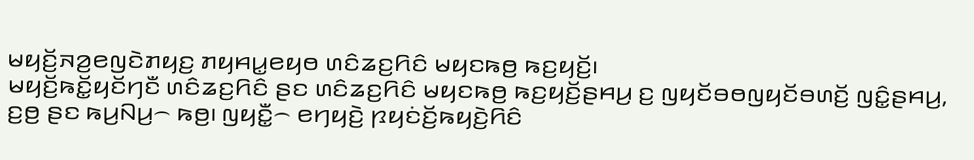ꤗꤟꤢꤩ꤬ꤏꤤ꤬ꤕꤜꤢꤧꤊꤟꤢ꤬ ꤊꤟꤌꤣ꤭ꤕꤟꤥ ꤛꤢꤨꤘꤢ꤬ꤖꤢꤨ ꤗꤟꤢꤒꤥ꤬ ꤒꤢ꤬ꤟꤢꤩ꤬꤯
ꤗꤟꤢꤩ꤬ꤒꤢꤩ꤭ꤟꤢꤩꤚꤢꤪ ꤛꤢꤨꤘꤢ꤬ꤖꤢꤨ ꤔꤢ ꤛꤢꤨꤘꤢ꤬ꤖꤢꤨ ꤗꤟꤢꤒꤥ꤬ ꤒꤢ꤬ꤟꤢꤩ꤬ꤔꤌꤣ꤬ ꤢ꤬ ꤜꤟꤢꤩꤋꤥꤜꤟꤢꤩꤋꤛꤢꤩ꤬ ꤜꤢꤨ꤭ꤔꤌꤣ꤬, ꤢ꤬ꤥ꤬ ꤔꤢ ꤒꤣ꤬ꤡꤣ꤬꤮ ꤒꤥ꤬꤯ ꤜꤟꤢꤪ꤭꤮ ꤕꤚꤟꤢꤧ꤬ ꤐꤟꤢꤦꤢꤩ꤬ꤒꤟꤢꤧ꤬ꤖꤢꤨ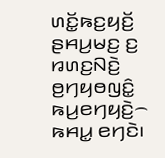ꤛꤢꤩ꤭ꤒꤢ꤬ꤟꤢꤩ꤬ ꤔꤌꤣ꤬ꤗꤢ꤬ ꤢ꤬ ꤙꤛꤢ꤬ꤡꤢꤧ꤬ ꤥ꤬ꤚꤟꤥꤜꤢꤨ꤭ ꤒꤣ꤬ꤕꤚꤟꤢꤧ꤬꤮ ꤒꤌꤣ꤭ ꤕꤚꤢꤧ꤯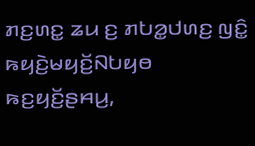ꤊꤢ꤬ꤛꤢ꤭ ꤘꤣ ꤢ꤬ ꤊꤝꤤ꤭ꤓꤛꤢ꤬ ꤜꤢꤨ꤭ ꤒꤟꤢꤧ꤬ꤗꤟꤢꤩ꤬ꤡꤝꤟꤥ ꤒꤢ꤬ꤟꤢꤩ꤬ꤔꤌꤣ꤬,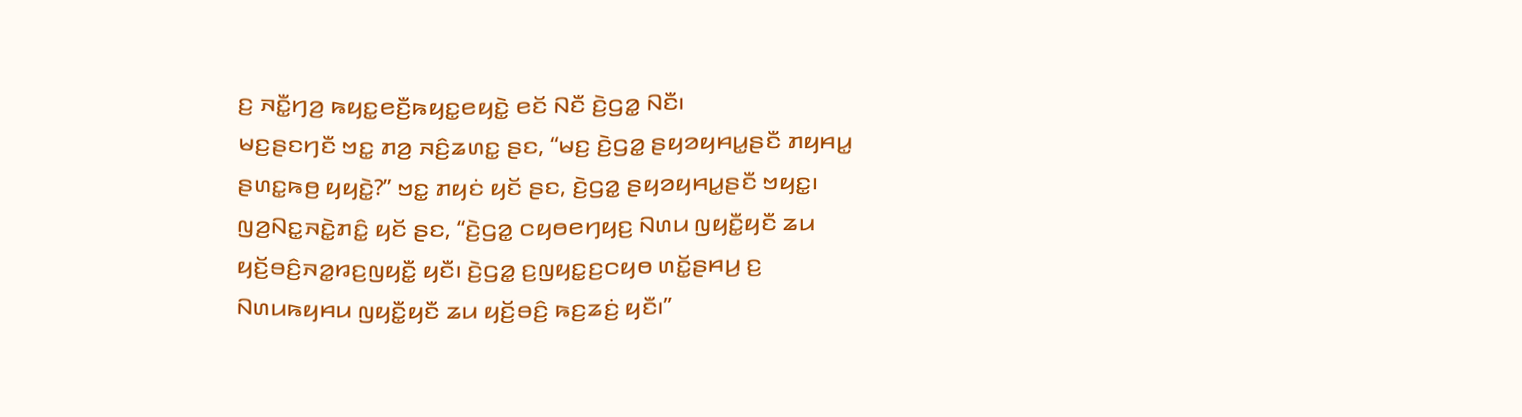ꤢ꤬ ꤏꤢꤪ꤭ꤚꤤ꤬ ꤒꤟꤢ꤭ꤕꤢꤪ꤬ꤒꤟꤢ꤭ꤕꤟꤢꤧ꤭ ꤕꤢꤩ ꤡꤢꤪ ꤢꤧ꤬ꤞꤤ꤭ ꤡꤢꤪ꤯
ꤗꤢ꤬ꤔꤢꤚꤢꤪ ꤠꤢ꤭ ꤊꤤ꤬ ꤏꤢꤨ꤬ꤘꤛꤢ꤭ ꤔꤢ, “ꤗꤢ꤬ ꤢꤧ꤬ꤞꤤ꤭ ꤔꤟꤤꤟꤌꤣ꤭ꤔꤢꤪ ꤊꤟꤌꤣ꤭ ꤔꤛꤢ꤭ꤒꤥ꤬ ꤟꤟꤢꤧ꤭?” ꤠꤢ꤭ ꤊꤟꤢꤦ ꤟꤢꤩ ꤔꤢ, ꤢꤧ꤬ꤞꤤ꤭ ꤔꤟꤤꤟꤌꤣ꤭ꤔꤢꤪ ꤠꤟꤢ꤭꤯ ꤜꤤ꤬ꤡꤢ꤭ꤏꤢꤧ꤭ꤊꤢꤨ꤭ ꤟꤢꤩ ꤔꤢ, “ꤢꤧ꤬ꤞꤤ꤭ ꤍꤟꤥꤕꤚꤟꤢ꤬ ꤡꤛꤣ ꤜꤟꤢꤪ꤭ꤟꤢꤪ ꤘꤣ ꤟꤢꤩ꤬ꤋꤢꤨ꤬ꤏꤤ꤭ꤙꤢ꤬ꤜꤟꤢꤪ꤭ ꤟꤢꤪ꤯ ꤢꤧ꤬ꤞꤤ꤭ ꤢ꤬ꤜꤟꤢ꤭ꤢ꤬ꤍꤟꤥ ꤛꤢꤩ꤭ꤔꤌꤣ꤬ ꤢ꤬ ꤡꤛꤣꤒꤟꤌꤣ ꤜꤟꤢꤪ꤭ꤟꤢꤪ ꤘꤣ ꤟꤢꤩ꤬ꤋꤢꤨ꤬ ꤒꤢ꤬ꤘꤢꤦ꤬ ꤟꤢꤪ꤯”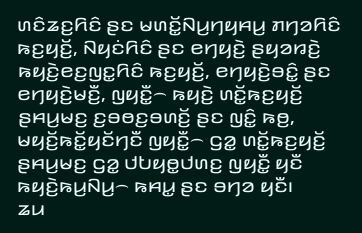ꤛꤢꤨꤘꤢ꤬ꤖꤢꤨ ꤔꤢ ꤗꤛꤢꤩ꤭ꤡꤣ꤬ꤚꤟꤌꤣ꤬ ꤊꤚꤤꤖꤢꤨ ꤒꤢ꤬ꤟꤢꤩ꤬, ꤡꤟꤢꤦꤖꤢꤨ ꤔꤢ ꤕꤚꤟꤢꤧ꤬ ꤔꤟꤤꤙꤢꤧ꤬ ꤒꤟꤢꤧ꤬ꤕꤢ꤬ꤜꤢ꤭ꤖꤢꤨ ꤒꤢ꤬ꤟꤢꤩ꤬, ꤕꤚꤟꤢꤧ꤬ꤋꤢꤨ꤭ ꤔꤢ ꤕꤚꤟꤢꤧ꤬ꤗꤢꤪ꤬, ꤜꤟꤢꤪ꤭꤮ ꤒꤟꤢꤧ꤬ ꤛꤢꤩ꤭ꤒꤢ꤬ꤟꤢꤩ꤬ ꤔꤌꤣ꤬ꤗꤢ꤬ ꤢ꤬ꤋꤥꤢ꤬ꤋꤛꤢꤩ꤬ ꤔꤢ ꤜꤢꤨ꤭ ꤒꤥ꤬, ꤗꤟꤢꤩ꤬ꤒꤢꤩ꤭ꤟꤢꤩꤚꤢꤪ ꤜꤟꤢꤪ꤭꤮ ꤞꤤ꤭ ꤛꤢꤩ꤭ꤒꤢ꤬ꤟꤢꤩ꤬ ꤔꤌꤣ꤬ꤗꤢ꤬ ꤞꤤ꤭ ꤓꤝꤟꤥ꤭ꤓꤛꤢ꤬ ꤜꤟꤢꤪ꤭ ꤟꤢꤪ ꤒꤟꤢꤧ꤬ꤒꤣ꤬ꤡꤣ꤬꤮ ꤒꤌꤣ꤭ ꤔꤢ ꤋꤚꤤ ꤟꤢꤪ꤯
ꤘꤣ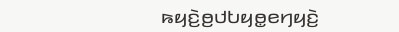ꤒꤟꤢꤧ꤬ꤥ꤬ꤓꤝꤟꤥ꤭ꤕꤚꤟꤢꤧ꤬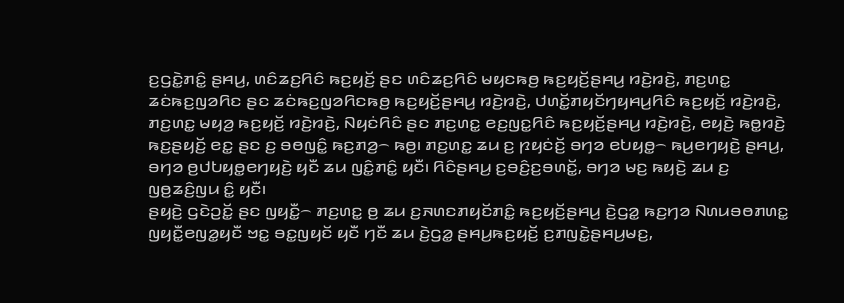ꤢ꤬ꤞꤢꤧ꤭ꤊꤢꤨ꤭ ꤔꤌꤣ꤬, ꤛꤢꤨꤘꤢ꤬ꤖꤢꤨ ꤒꤢ꤬ꤟꤢꤩ꤬ ꤔꤢ ꤛꤢꤨꤘꤢ꤬ꤖꤢꤨ ꤗꤟꤢꤒꤥ꤬ ꤒꤢ꤬ꤟꤢꤩ꤬ꤔꤌꤣ꤬ ꤙꤢꤧ꤬ꤙꤢꤧ꤬, ꤊꤢ꤬ꤛꤢ꤭ ꤘꤢꤦꤒꤢ꤬ꤜꤤꤖꤢ ꤔꤢ ꤘꤢꤦꤒꤢ꤬ꤜꤤꤖꤢꤒꤥ꤬ ꤒꤢ꤬ꤟꤢꤩ꤬ꤔꤌꤣ꤬ ꤙꤢꤧ꤬ꤙꤢꤧ꤬, ꤓꤛꤢꤩ꤭ꤊꤟꤢꤩꤚꤟꤌꤣ꤬ꤖꤢꤨ ꤒꤢ꤬ꤟꤢꤩ꤬ ꤙꤢꤧ꤬ꤙꤢꤧ꤬, ꤊꤢ꤬ꤛꤢ꤭ ꤗꤟꤤ꤬ ꤒꤢ꤬ꤟꤢꤩ꤬ ꤙꤢꤧ꤬ꤙꤢꤧ꤬, ꤡꤟꤢꤦꤖꤢꤨ ꤔꤢ ꤊꤢ꤬ꤛꤢ꤭ ꤕꤢ꤬ꤜꤢ꤭ꤖꤢꤨ ꤒꤢ꤬ꤟꤢꤩ꤬ꤔꤌꤣ꤬ ꤙꤢꤧ꤬ꤙꤢꤧ꤬, ꤕꤟꤢꤧ꤬ ꤒꤥ꤭ꤙꤢꤧ꤬ ꤒꤢ꤬ꤔꤟꤢꤩ꤬ ꤕꤢ꤭ ꤔꤢ ꤢ꤬ ꤋꤥꤜꤢꤨ꤭ ꤒꤢ꤬ꤊꤤ꤬꤮ ꤒꤥ꤬꤯ ꤊꤢ꤬ꤛꤢ꤭ ꤘꤣ ꤢ꤬ ꤐꤟꤢꤦꤢꤩ꤬ ꤋꤚꤤ ꤕꤝꤟꤥ꤭꤮ ꤒꤣ꤬ꤕꤚꤟꤢꤧ꤬ ꤔꤌꤣ꤬, ꤋꤚꤤ ꤥ꤬ꤓꤝꤟꤥ꤭ꤕꤚꤟꤢꤧ꤬ ꤟꤢꤪ ꤘꤣ ꤜꤢꤨ꤭ꤊꤢꤨ꤭ ꤟꤢꤪ꤯ ꤖꤢꤨꤔꤌꤣ꤬ ꤢ꤬ꤋꤢꤨ꤬ꤢ꤬ꤋꤛꤢꤩ꤭, ꤋꤚꤤ ꤗꤢ꤬ ꤒꤟꤢꤧ꤬ ꤘꤣ ꤢ꤬ ꤜꤥ꤬ꤘꤢꤨ꤬ꤜꤣ ꤢꤨ꤭ ꤟꤢꤪ꤯
ꤔꤟꤢꤧ꤬ ꤞꤢꤧꤑꤢꤩ꤭ ꤔꤢ ꤜꤟꤢꤪ꤭꤮ ꤊꤢ꤬ꤛꤢ꤭ ꤥ꤬ ꤘꤣ ꤢ꤬ꤏꤛꤢꤊꤟꤢꤩꤊꤢꤨ꤭ ꤒꤢ꤬ꤟꤢꤩ꤬ꤔꤌꤣ꤬ ꤢꤧ꤬ꤞꤤ꤭ ꤒꤢ꤬ꤚꤤ ꤡꤛꤣꤋꤥꤊꤛꤢ꤭ ꤜꤟꤢꤪ꤭ꤕꤜꤤ꤭ꤟꤢꤪ ꤠꤢ꤭ ꤋꤢ꤭ꤜꤟꤢꤩ ꤟꤢꤪ ꤚꤢꤪ ꤘꤣ ꤢꤧ꤬ꤞꤤ꤭ ꤔꤌꤣ꤬ꤒꤢ꤬ꤟꤢꤩ꤬ ꤢ꤬ꤊꤜꤢꤧ꤭ꤔꤌꤣ꤬ꤗꤢ꤬,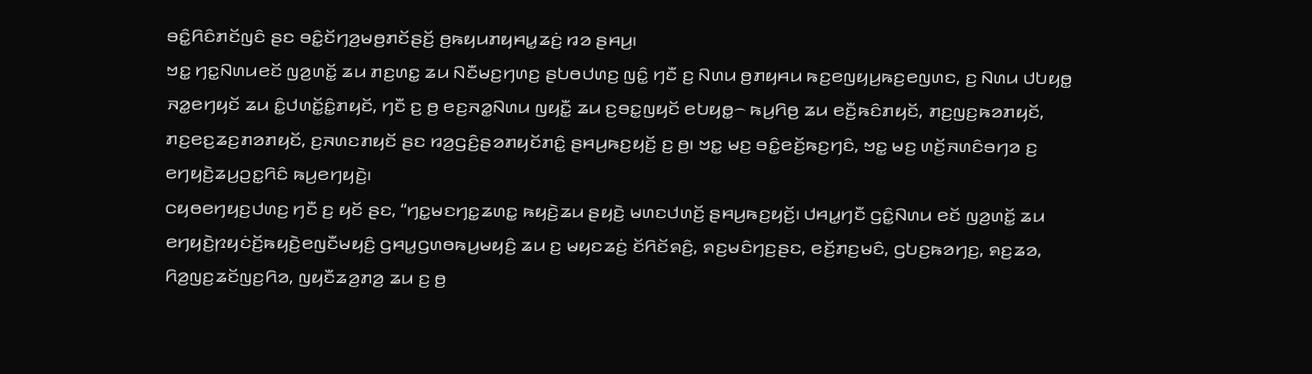ꤋꤢꤨ꤭ꤖꤢꤨꤊꤢꤩꤜꤢꤨ ꤔꤢ ꤋꤢꤨ꤭ꤢꤩꤚꤤ꤬ꤗꤥ꤬ꤊꤢꤩꤔꤢꤩ꤬ ꤥ꤬ꤒꤟꤣꤊꤟꤌꤣ꤭ꤘꤢꤦ꤬ ꤙꤤ ꤔꤌꤣ꤬꤯
ꤠꤢ꤭ ꤚꤢ꤭ꤡꤛꤣꤕꤢꤩ ꤜꤤ꤬ꤛꤢꤩ꤭ ꤘꤣ ꤊꤢ꤬ꤛꤢ꤭ ꤘꤣ ꤡꤢꤪꤗꤢ꤬ꤚꤛꤢ꤬ ꤔꤝꤥꤓꤛꤢ꤬ ꤜꤢꤨ꤭ ꤚꤢꤪ ꤢ꤬ ꤡꤛꤣ ꤥ꤬ꤊꤟꤌꤣ ꤒꤢ꤬ꤕꤜꤟꤣ꤬ꤒꤢ꤬ꤕꤜꤛꤢ, ꤢ꤬ ꤡꤛꤣ ꤓꤝꤟꤥ꤭ ꤏꤤ꤭ꤕꤚꤟꤢꤩ ꤘꤣ ꤢꤨ꤭ꤓꤛꤢꤩ꤭ꤢꤨ꤭ꤊꤟꤢꤩ, ꤚꤢꤪ ꤢ꤬ ꤥ꤬ ꤕꤢ꤬ꤏꤤ꤭ꤡꤛꤣ ꤜꤟꤢꤪ꤭ ꤘꤣ ꤢ꤬ꤋꤢ꤭ꤜꤟꤢꤩ ꤕꤝꤟꤥ꤭꤮ ꤒꤣ꤬ꤖꤥ꤬ ꤘꤣ ꤕꤢꤪ꤬ꤒꤢꤨꤊꤟꤢꤩ, ꤊꤢ꤬ꤜꤢ꤬ꤒꤤꤊꤟꤢꤩ, ꤊꤢ꤬ꤕꤢ꤬ꤘꤢ꤬ꤊꤤꤊꤟꤢꤩ, ꤢ꤬ꤏꤛꤢꤊꤟꤢꤩ ꤔꤢ ꤙꤤ꤬ꤞꤢꤨ꤬ꤔꤤꤊꤟꤢꤩꤊꤢꤨ꤭ ꤔꤌꤣ꤬ꤒꤢ꤬ꤟꤢꤩ꤬ ꤢ꤬ ꤥ꤬꤯ ꤠꤢ꤭ ꤗꤢ꤬ ꤋꤢꤨ꤭ꤕꤢꤩ꤬ꤒꤢ꤬ꤚꤢꤨ, ꤠꤢ꤭ ꤗꤢ꤬ ꤛꤢꤩ꤬ꤏꤛꤢꤨꤋꤚꤤ ꤢ꤬ ꤕꤚꤟꤢꤧ꤬ꤘꤣ꤬ꤑꤢ꤭ꤖꤢꤨ ꤒꤣ꤬ꤕꤚꤟꤢꤧ꤬꤯
ꤍꤟꤥꤕꤚꤟꤢ꤬ꤓꤛꤢ꤬ ꤚꤢꤪ ꤢ꤬ ꤟꤢꤩ ꤔꤢ, “ꤚꤢ꤭ꤗꤢꤚꤢ꤭ꤘꤛꤢ꤭ ꤒꤟꤢꤧ꤬ꤘꤣ ꤔꤟꤢꤧ꤬ ꤗꤛꤢꤓꤛꤢꤩ꤬ ꤔꤌꤣ꤬ꤒꤢ꤬ꤟꤢꤩ꤬꤯ ꤓꤌꤣ꤭ꤚꤢꤪ ꤞꤢꤨ꤭ꤡꤛꤣ ꤕꤢꤩ ꤜꤤ꤬ꤛꤢꤩ꤭ ꤘꤣ ꤕꤚꤟꤢꤧ꤬ꤐꤟꤢꤦꤢꤩ꤬ꤒꤟꤢꤧ꤬ꤕꤜꤢꤪꤗꤟꤢꤨ꤬ ꤞꤌꤣ꤭ꤞꤛꤥꤒꤣ꤬ꤗꤟꤢꤨ꤬ ꤘꤣ ꤢ꤬ ꤗꤟꤢꤘꤢꤦ꤬ ꤢꤩꤖꤢꤩꤎꤢꤨ꤬, ꤎꤢ꤬ꤗꤢꤨꤚꤢ꤬ꤔꤢ, ꤕꤢꤩ꤬ꤊꤢ꤬ꤗꤢꤨ, ꤞꤝꤢ꤬ꤒꤤꤚꤢ꤬, ꤎꤢ꤬ꤘꤤ, ꤖꤤ꤬ꤜꤢ꤬ꤘꤢꤩꤜꤢ꤬ꤖꤤ, ꤜꤟꤢꤪꤘꤤ꤬ꤊꤤ꤬ ꤘꤣ ꤢ꤬ ꤥ꤬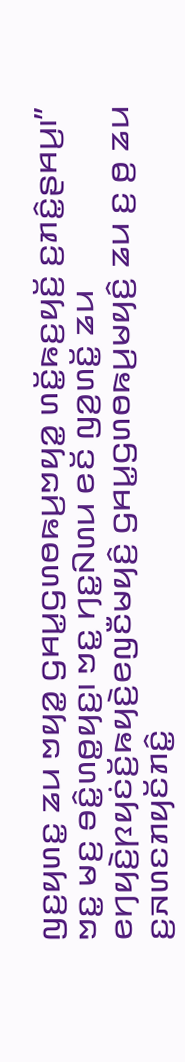ꤜꤢ꤬ꤟꤛꤢ꤭ ꤘꤣ ꤠꤟꤤ꤭ ꤞꤌꤣ꤭ꤞꤛꤥꤒꤣ꤬ꤠꤟꤤ꤭ ꤛꤢꤩ꤭ꤒꤢ꤬ꤟꤢꤩ꤬ ꤢ꤬ꤊꤢꤨ꤭ꤔꤌꤣ꤬꤯”
ꤠꤢ꤭ ꤗꤢ꤬ ꤋꤢꤨ꤭ꤛꤥ꤭ꤟꤢ꤬꤯ ꤠꤢ꤭ ꤚꤢ꤭ꤡꤛꤣ ꤕꤢꤩ ꤜꤤ꤬ꤛꤢꤩ꤭ ꤘꤣ ꤕꤚꤟꤢꤧ꤬ꤐꤟꤢꤦꤢꤩ꤬ꤒꤟꤢꤧ꤬ꤕꤜꤢꤪꤗꤟꤢꤨ꤬ ꤞꤌꤣ꤭ꤞꤛꤥꤒꤣ꤬ꤗꤟꤢꤨ꤬ ꤘꤣ ꤢ꤬ ꤥ꤬ ꤘꤣ ꤢ꤬ꤏꤛꤢꤊꤟꤢꤩꤊꤢꤨ꤭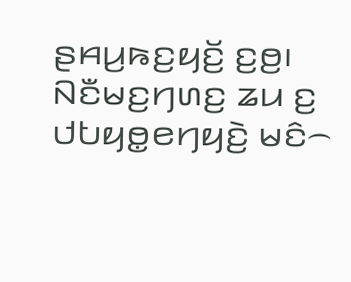ꤔꤌꤣ꤬ꤒꤢ꤬ꤟꤢꤩ꤬ ꤢ꤬ꤥ꤬꤯ ꤡꤢꤪꤗꤢ꤬ꤚꤛꤢ꤬ ꤘꤣ ꤢ꤬ ꤓꤝꤟꤥ꤭ꤕꤚꤟꤢꤧ꤬ ꤗꤢꤨ꤮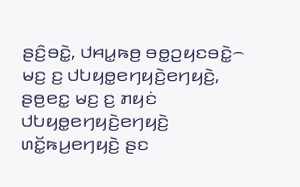ꤔꤢꤨ꤬ꤋꤢꤧ꤭, ꤓꤌꤣ꤭ꤒꤥ꤬ ꤋꤥ꤭ꤑꤟꤢꤋꤢꤧ꤭꤮ ꤗꤢ꤬ ꤢ꤬ ꤓꤝꤟꤥ꤭ꤕꤚꤟꤢꤧ꤬ꤕꤚꤟꤢꤧ꤬, ꤔꤥ꤬ꤕꤢ꤭ ꤗꤢ꤬ ꤢ꤬ ꤊꤟꤢꤦ ꤓꤝꤟꤥ꤭ꤕꤚꤟꤢꤧ꤬ꤕꤚꤟꤢꤧ꤬ ꤛꤢꤩ꤭ꤒꤣ꤬ꤕꤚꤟꤢꤧ꤬ ꤔꤢ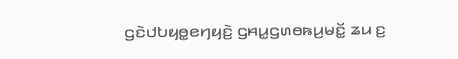ꤞꤢꤧꤓꤝꤟꤥ꤭ꤕꤚꤟꤢꤧ꤬ ꤞꤌꤣ꤭ꤞꤛꤥꤒꤣ꤬ꤗꤢꤩ꤭ ꤘꤣ ꤢ꤬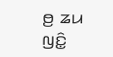ꤥ꤬ ꤘꤣ ꤜꤢꤨ꤭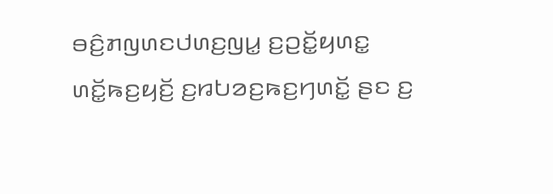ꤋꤢꤨ꤬ꤊꤜꤛꤢꤓꤛꤢ꤬ꤜꤣ꤭ ꤢ꤬ꤑꤢꤩ꤭ꤟꤛꤢ꤭ ꤛꤢꤩ꤭ꤒꤢ꤬ꤟꤢꤩ꤬ ꤢ꤬ꤙꤝꤤꤢ꤬ꤒꤢ꤬ꤚꤛꤢꤩ꤭ ꤔꤢ ꤢ꤬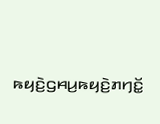ꤒꤟꤢꤧ꤬ꤞꤌꤣ꤬ꤒꤟꤢꤧ꤬ꤊꤚꤢꤩ꤭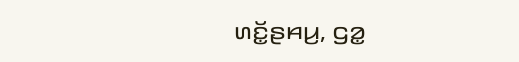ꤛꤢꤩ꤭ꤔꤌꤣ꤬, ꤞꤤ꤭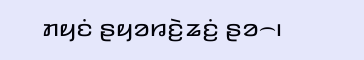ꤊꤟꤢꤦ ꤔꤟꤤꤙꤢꤧ꤬ꤘꤢꤦ꤬ ꤔꤤ꤮꤯